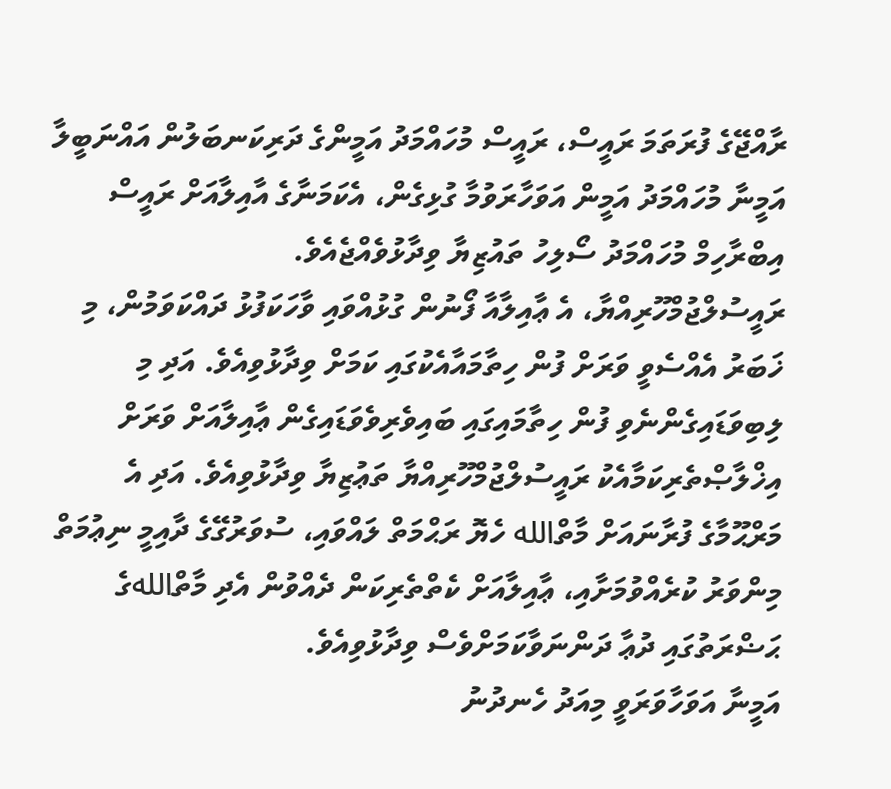ރާއްޖޭގެ ފުރަތަމަ ރައީސް، ރައީސް މުހައްމަދު އަމީންގެ ދަރިކަނބަލުން އައްނަބީލާ އަމީނާ މުހައްމަދު އަމީން އަވަހާރަވުމާ ގުޅިގެން، އެކަމަނާގެ އާއިލާއަށް ރައީސް އިބްރާހިމް މުހައްމަދު ސޯލިހު ތައުޒިޔާ ވިދާޅުވެއްޖެއެވެ.
ރައީސުލްޖުމްހޫރިއްޔާ، އެ ޢާއިލާއާ ފޯނުން ގުޅުއްވައި ވާހަކަފުޅު ދައްކަވަމުން، މި ޚަބަރު އެއްސެވީ ވަރަށް ފުން ހިތާމައާއެކުގައި ކަމަށް ވިދާޅުވިއެވެ. އަދި މި ލިބިވަޑައިގެންނެވި ފުން ހިތާމައިގައި ބައިވެރިވެވަޑައިގެން ޢާއިލާއަށް ވަރަށް އިޚްލާޞްތެރިކަމާއެކު ރައީސުލްޖުމްހޫރިއްޔާ ތަޢުޒިޔާ ވިދާޅުވިއެވެ. އަދި އެ މަރްޙޫމާގެ ފުރާނައަށް މާތްالله ހެޔޮ ރަޙްމަތް ލައްވައި، ސުވަރުގޭގެ ދާއިމީ ނިޢުމަތް މިންވަރު ކުރެއްވުމަށާއި، ޢާއިލާއަށް ކެތްތެރިކަން ދެއްވުން އެދި މާތްاللهގެ ޙަޟްރަތުގައި ދުޢާ ދަންނަވާކަމަށްވެސް ވިދާޅުވިއެވެ.
އަމީނާ އަވަހާވަރަވީ މިއަދު ހެނދުނު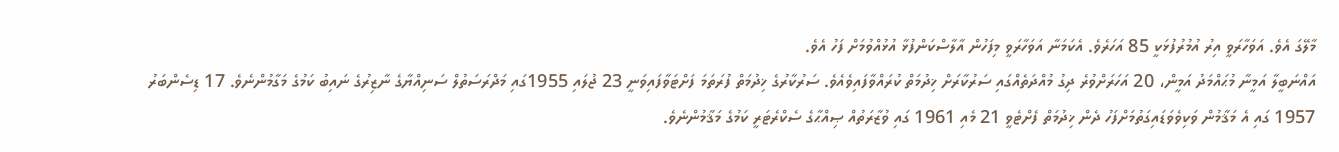މާލޭގަ އެވެ. އަވަހާރަވީ އިރު އުމުރުފުޅަކީ 85 އަހަރެވެ. އެކަމަނާ އަވަހާރަވީ މިފަހުން އާލާސްކަންފުޅާ އުޅުއްވުމަށް ފަހު އެވެ.
އައްނަބީލާ އަމީނާ މުޙައްމަދު އަމީން، 20 އަހަރަށްވުރެ ދިގު މުއްދަތެއްގައި ސަރުކާރަށް ޚިދުމަތް ކުރައްވާފައިވެއެވެ. ސަރުކާރުގެ ޚިދުމަތް ފުރަތަމަ ފަށްޓަވާފައިވަނީ 23 ޖުލައި 1955ގައި މަދްރަސަތުލް ސަނިއްޔާގެ ނާޒިރުގެ ނައިބު ކަމުގެ މަގާމުންނެވެ. 17 ޑިސެންބަރު 1957 ގައި އެ މަޤާމުން ވަކިވެވަޑައިގަތުމަށްފަހު ދެން ޚިދުމަތް ފެށްޓެވީ 21 މެއި 1961 ގައި ވުޒާރަތުއް ޞިއްޙާގެ ސެކްރެޓަރީ ކަމުގެ މަޤާމުންނެވެ.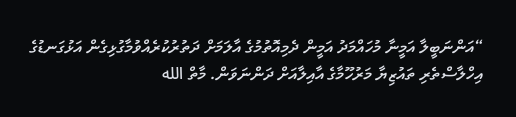“އަންނަބީލާ އަމީނާ މުހައްމަދު އަމީން ދެމިއޮތުމުގެ އާލަމަށް ދަތުރުކުރެއްވުމާގުޅިގެން އަޅުގަނޑުގެ އިހްލާސްތެރި ތައުޒިޔާ މަރުހޫމާގެ އާއިލާއަށް ދަންނަވަން. މާތް الله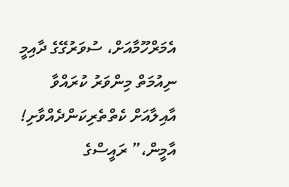އެމަރްހޫމާއަށް، ސުވަރުގޭގެ ދާއިމީ ނިއުމަތް މިންވަރު ކުރައްވާ އާއިލާއަށް ކެތްތެރިކަންދެއްވާށި! އާމީން،” ރައީސްގެ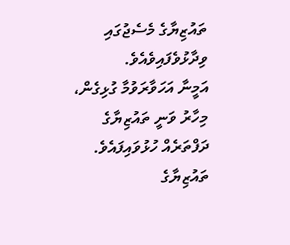ތައުޒިޔާގެ މެސެޖުގައި ވިދާޅުވެފައިވެއެވެ.
އަމީނާ އަހަވާރަވުމާ ގުޅިގެން، މިހާރު ވަނީ ތައުޒިޔާގެ ދަފްތަރެއް ހުޅުވައިފައެވެ. ތައުޒިޔާގެ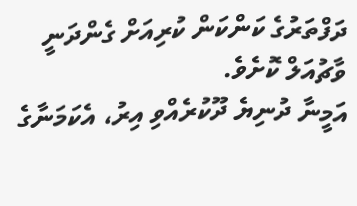ދަފްތަރުގެ ކަންކަން ކުރިއަށް ގެންދަނީ ވާޗުއަލް ކޮށެވެ.
އަމީނާ ދުނިޔެ ދޫކުރެއްވި އިރު، އެކަމަނާގެ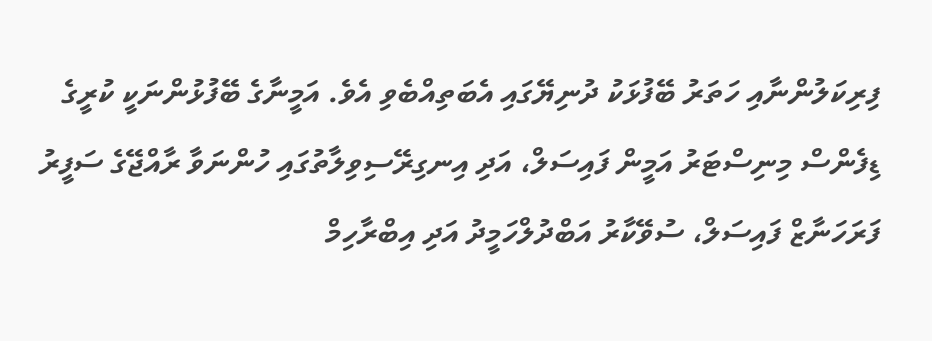ފިރިކަލުންނާއި ހަތަރު ބޭފުޅަކު ދުނިޔޭގައި އެބަތިއްބެވި އެވެ. އަމީނާގެ ބޭފުޅުންނަކީ ކުރީގެ ޑިފެންސް މިނިސްޓަރު އަމީން ފައިސަލް، އަދި އިނގިރޭސިވިލާތުގައި ހުންނަވާ ރާއްޖޭގެ ސަފީރު ފަރަހަނާޒް ފައިސަލް، ސުވޭކާރު އަބްދުލްހަމީދު އަދި އިބްރާހިމް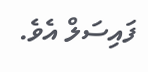ފައިސަލް އެވެ.